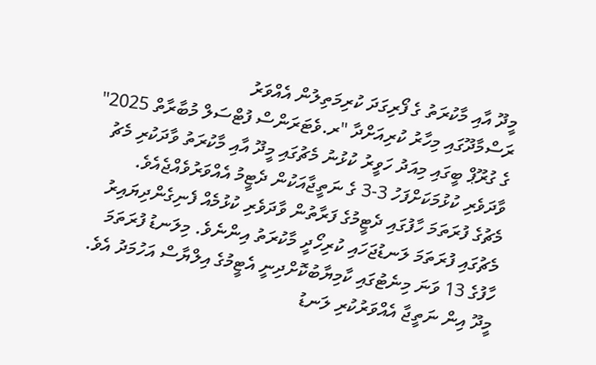މީދޫ އާއި މާކުރަތު ގެ ފޯރިގަދަ ކުރިމަތިލުން އެއްވަރު
ރަސްމާދޫގައި މިހާރު ކުރިއަށްދާ "ރ.ވެޓަރަންސް ފުޓްސަލް މުބާރާތް 2025" ގެ ގުރޫޕް ބީގައި މިއަދު ހަވީރު ކުޅުނު މެޗުގައި މީދޫ އާއި މާކުރަތު ވާދަކުރި މެޗު ވާދަވެރި ކުޅުމަކަށްފަހު 3-3 ގެ ނަތީޖާއަކުން ދެޓީމު އެއްވަރުވެއްޖެއެވެ.
މެޗުގެ ފުރަތަމަ ހާފުގައި ދެޓީމުގެ ފަރާތުން ވާދަވެރި ކުޅުމެއް ފެނިގެންދިޔައިރު މެޗުގައި ފުރަތަމަ ލަނޑުޖަހައި ކުރިހޯދީ މާކުރަތު އިންނެވެ. މިލަނޑު ފުރަތަމަ ހާފުގެ 13 ވަނަ މިނެޓުގައި ކާމިޔާބުކޮށްދިނީ އެޓީމުގެ އިލްޔާސް އަހުމަދު އެވެ.
މީދޫ އިން ނަތީޖާ އެއްވަރުކުރި ލަނޑު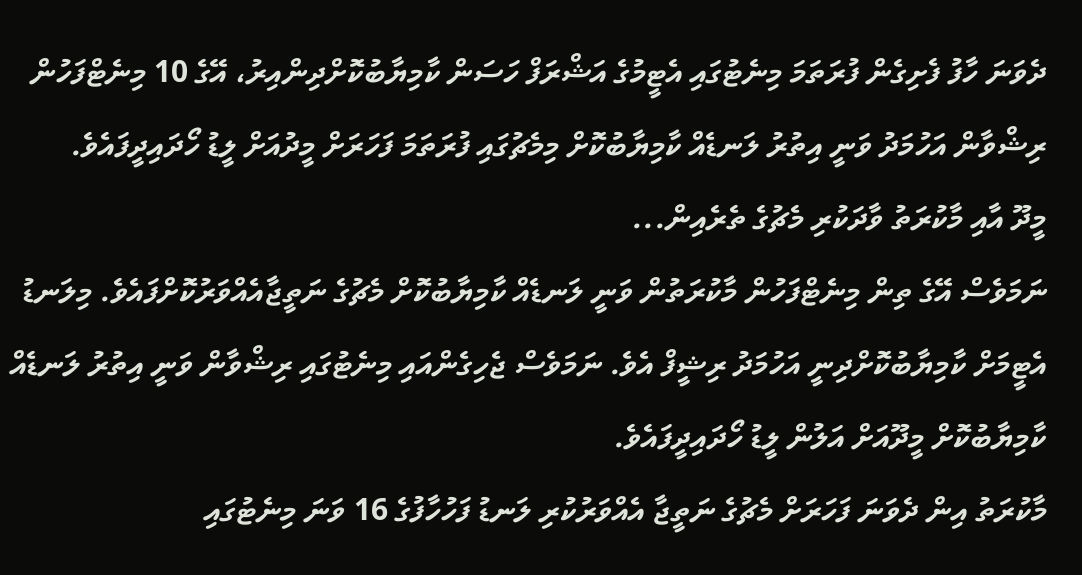ދެވަނަ ހާފު ފެށިގެން ފުރަތަމަ މިނެޓުގައި އެޓީމުގެ އަޝްރަފް ހަސަން ކާމިޔާބުކޮށްދިންއިރު، އޭގެ 10 މިނެޓްފަހުން ރިޝްވާން އަހުމަދު ވަނީ އިތުރު ލަނޑެއް ކާމިޔާބުކޮށް މިމެޗުގައި ފުރަތަމަ ފަހަރަށް މީދުއަށް ލީޑު ހޯދައިދީފައެވެ.
މީދޫ އާއި މާކުރަތު ވާދަކުރި މެޗުގެ ތެރެއިން...
ނަމަވެސް އޭގެ ތިން މިނެޓްފަހުން މާކުރަތުން ވަނީ ލަނޑެއް ކާމިޔާބުކޮށް މެޗުގެ ނަތީޖާއެއްވަރުކޮށްފައެވެ. މިލަނޑު އެޓީމަށް ކާމިޔާބުކޮށްދިނީ އަހުމަދު ރިޝީފް އެވެ. ނަމަވެސް ޖެހިގެންއައި މިނެޓުގައި ރިޝްވާން ވަނީ އިތުރު ލަނޑެއް ކާމިޔާބުކޮށް މީދޫއަށް އަލުން ލީޑު ހޯދައިދީފައެވެ.
މާކުރަތު އިން ދެވަނަ ފަހަރަށް މެޗުގެ ނަތީޖާ އެއްވަރުކުރި ލަނޑު ފަހުހާފުގެ 16 ވަނަ މިނެޓުގައި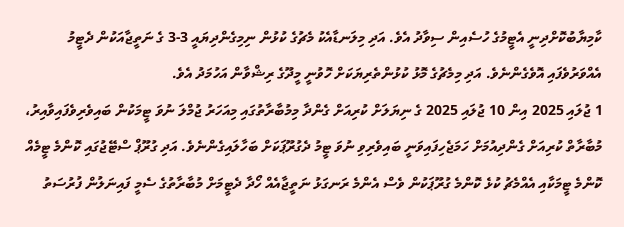ކާމިޔާބުކޮށްދިނީ އެޓީމުގެ ހުސެއިން ސިވާދު އެވެ. އަދި މިލަނޑާއެކު މެޗުގެ ކުޅުން ނިމިގެންދިޔައީ 3-3 ގެ ނަތީޖާއަކުން ދެޓީމު އެއްވަރުވެފައި އޮވެގެންނެވެ. އަދި މިމެޗުގެ މޮޅު ކުޅުންތެރިޔަކަށް ހޮވުނީ މީދޫގެ ރިޝްވާން އަހުމަދު އެވެ.
1 ޖުލައި 2025 އިން 10 ޖުލައި 2025 ގެ ނިޔަލަށް ކުރިއަށް ގެންދާ މިމުބާރާތުގައި މިއަހަރު ޖުމްލަ ނުވަ ޓީމަކުން ބައިވެރިވެފައިވާއިރު، މުބާރާތް ކުރިއަށް ގެންދިއުމަށް ހަމަޖެހިފައިވަނީ ބައިވެރިވި ނުވަ ޓީމު ދެގުރޫޕަކަށް ބަހާލައިގެންނެވެ. އަދި ގުރޫޕް ސްޓޭޖުގައި ކޮންމެ ޓީމެއް ކޮންމެ ޓީމަކާއި އެއްމެޗު ކުޅެ ކޮންމެ ގުރޫޕަކުން ވެސް އެންމެ ރަނގަޅު ނަތީޖާއެއް ހޯދާ ދެޓީމަށް މުބާރާތުގެ ސެމީ ފައިނަލުން ފުރުސަތު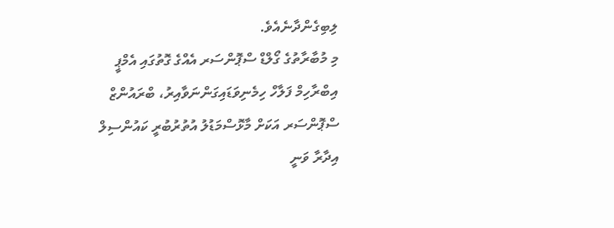ލިބިގެންދާނެއެވެ.
މި މުބާރާތުގެ ގޯލްޑް ސްޕޮންސަރ އެއްގެ ގޮތުގައި އެމްޕީ އިބްރާހިމް ފަލާހް ހިމެނިވަޑައިގަންނަވާއިރު، ބްރައުންޒް ސްޕޮންސަރ އަކަށް މާޅޮސްމަޑުލު އުތުރުބުރީ ކައުންސިލް އިދާރާ ވަނީ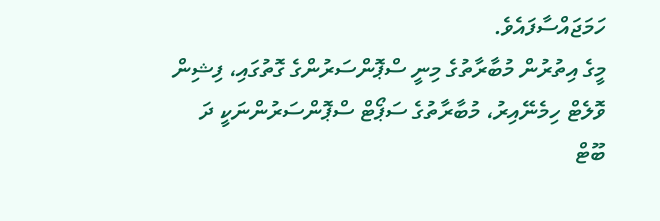ހަމަޖައްސާފައެވެ.
މީގެ އިތުރުން މުބާރާތުގެ މިނީ ސްޕޮންސަރުންގެ ގޮތުގައި، ފިޝިން ވޮލެޓް ހިމެނޭއިރު، މުބާރާތުގެ ސަޕޯޓް ސްޕޮންސަރުންނަކީ ދަ ބޫޓް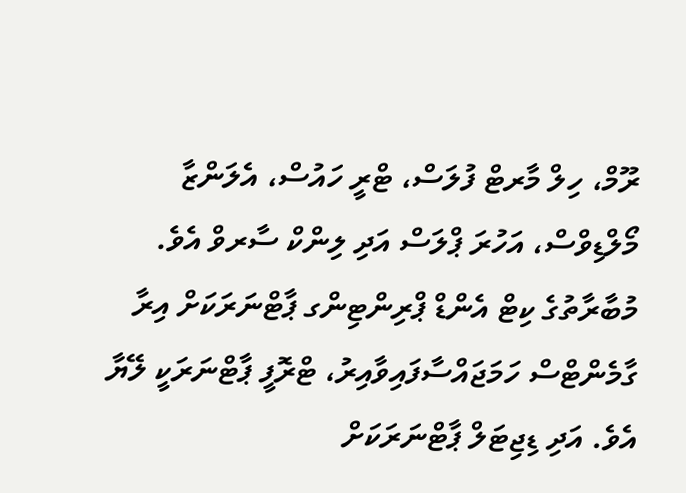ރޫމް، ހިލް މާރޓް ފުލަސް، ޓްރީ ހައުސް، އެލަންޒާ މޯލްޑިވްސް، އަހުރަ ޕްލަސް އަދި ލިންކް ސާރވް އެވެ.
މުބާރާތުގެ ކިޓް އެންޑް ޕްރިންޓިންގ ޕާޓްނަރަކަށް އިރާ ގާމެންޓްސް ހަމަޖައްސާފައިވާއިރު، ޓްރޮފީ ޕާޓްނަރަކީ ލޭޔާ އެވެ. އަދި ޑިޖިޓަލް ޕާޓްނަރަކަށް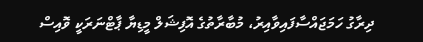ދިރާގު ހަމަޖައްސާފައިވާއިރު، މުބާރާތުގެ އޮފިޝަލް މީޑިޔާ ޕާޓްނަރަކީ ވޮއިސް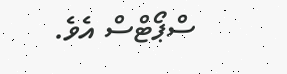ސްޕޯޓްސް އެވެ.